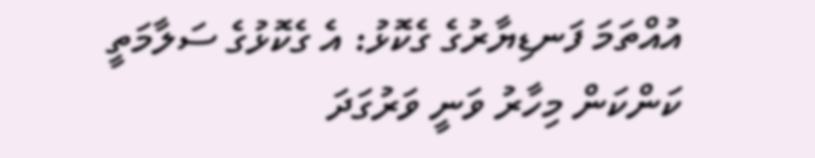އުއްތަމަ ފަނޑިޔާރުގެ ގެކޮޅު: އެ ގެކޮޅުގެ ސަލާމަތީ ކަންކަން މިހާރު ވަނީ ވަރުގަދަ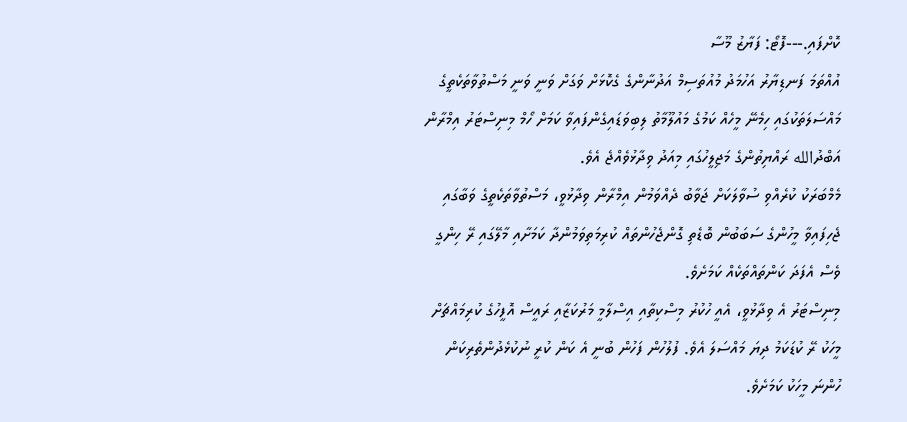ކޮށްފައި.---ފޮޓޯ: ފަޔާޒު މޫސާ
އުއްތަމަ ފަނޑިޔާރު އަހުމަދު މުއުތަސިމް އަދުނާންގެ ގެކޮޅަށް ވަގަށް ވަނީ ވަނީ މަސްތުވާތަކެތީގެ މައްސަލަތަކުގައި ހިމެނޭ މީހެއް ކަމުގެ މައުލޫމާތު ލިބިވަޑައިގެންފައިވާ ކަމަށް ހޯމް މިނިސްޓަރު އިމްރާން އަބްދުالله ރައްޔިތުންގެ މަޖިލީހުގައި މިއަދު ވިދާޅުވެއްޖެ އެވެ.
މެމްބަރަކު ކުރެއްވި ސުވާލަކަށް ޖަވާބު ދެއްވަމުން އިމްރާން ވިދާޅުވީ، މަސްތުވާތަކެތީގެ ވަބާގައި ޖެހިފައިވާ މީހުންގެ ސަބަބުން ބޮޑެތި ގޮންޖެހުންތައް ކުރިމަތިވަމުންދާ ކަމަށާއި މާލޭގައި ރޭ ހިންގީ ވެސް އެފަދަ ކަންތައްތަކެއް ކަމަށެވެ.
މިނިސްޓަރު އެ ވިދާޅުވީ، އެއީ ހުކުރު މިސްކިތާއި އިސްލާމީ މަރުކަޒާއި ރައީސް އޮފީހުގެ ކުރިމައްޗަށް މީހަކު ރޭ ކުޑަކަމު ދިޔަ މައްސަލަ އެވެ. ފުލުހުން ފަހުން ބުނީ އެ ކަން ކުރީ ނުކުޅެދުންތެރިކަން ހުންނަ މީހަކު ކަމަށެވެ.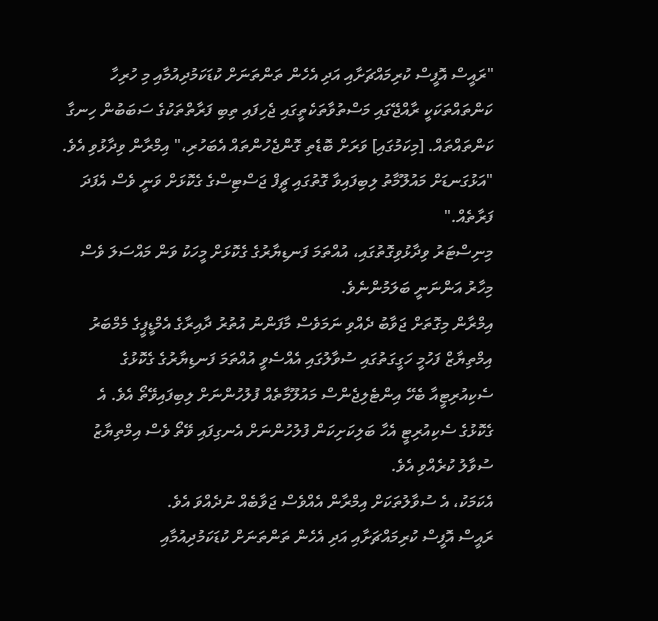"ރައީސް އޮފީސް ކުރިމައްޗަށާއި އަދި އެހެން ތަންތަނަށް ކުޑަކަމުދިއުމާއި މި ހުރިހާ ކަންތައްތަކަކީ ރާއްޖޭގައި މަސްތުވާތަކެތީގައި ޖެހިފައި ތިބި ފަރާތްތަކުގެ ސަބަބުން ހިނގާ ކަންތައްތައް. [މިކަމުގައި] ވަރަށް ބޮޑެތި ގޮންޖެހުންތައް އެބަހުރި،" އިމްރާން ވިދާޅުވި އެވެ.
"އަޅުގަނޑަށް މައުލޫމާތު ލިބިފައިވާ ގޮތުގައި ޗީފް ޖަސްޓިސްގެ ގެކޮޅަށް ވަނީ ވެސް އެފަދަ ފަރާތެއް."
މިނިސްޓަރު ވިދާޅުވިގޮތުގައި، އުއްތަމަ ފަނޑިޔާރުގެ ގެކޮޅަށް މީހަކު ވަން މައްސަލަ ވެސް މިހާރު އަންނަނީ ބަލަމުންނެވެ.
އިމްރާން މިގޮތަށް ޖަވާބު ދެއްވި ނަމަވެސް މާފަންނު އުތުރު ދާއިރާގެ އެމްޑީޕީގެ މެމްބަރު އިމްތިޔާޒް ފަހުމީ ހަގީގަތުގައި ސުވާލުގައި އެއްސެވީ އުއްތަމަ ފަނޑިޔާރުގެ ގެކޮޅުގެ ސެކިއުރިޓީއާ ބެހޭ އިންޓެލިޖެންސް މައުލޫމާތެއް ފުލުހުންނަށް ލިބިފައިވޭތޯ އެވެ. އެ ގެކޮޅުގެ ސެކިއުރިޓީ އެހާ ބަލިކަށިކަން ފުލުހުންނަށް އެނގިފައި ވޭތޯ ވެސް އިމްތިޔާޒު ސުވާލު ކުރެއްވި އެވެ.
އެކަމަކު، އެ ސުވާލުތަކަށް އިމްރާން އެއްވެސް ޖަވާބެއް ނުދެއްވަ އެވެ.
ރައީސް އޮފީސް ކުރިމައްޗަށާއި އަދި އެހެން ތަންތަނަށް ކުޑަކަމުދިއުމާއި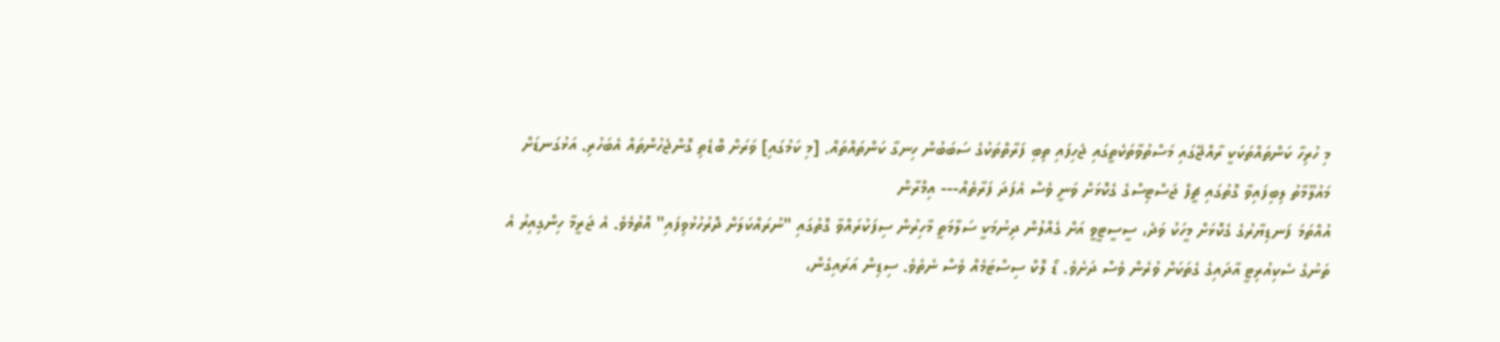މި ހުރިހާ ކަންތައްތަކަކީ ރާއްޖޭގައި މަސްތުވާތަކެތީގައި ޖެހިފައި ތިބި ފަރާތްތަކުގެ ސަބަބުން ހިނގާ ކަންތައްތައް. [މި ކަމުގައި] ވަރަށް ބޮޑެތި ގޮންޖެހުންތައް އެބަހުރި. އަޅުގަނޑަށް މައުލޫމާތު ލިބިފައިވާ ގޮތުގައި ޗީފް ޖަސްޓިސްގެ ގެކޮޅަށް ވަނީ ވެސް އެފަދަ ފަރާތެއް--- އިމްރާން
އުއްތަމަ ފަނޑިޔާރުގެ ގެކޮޅަށް މީހަކު ވަދެ، ސީސީޓީވީ އަށް ގެއްލުން ދިނުމަކީ ސަލާމަތީ މާހިރުން ސިފަކުރައްވާ ގޮތުގައި "ނުރައްކަލަށް ދޮރުހުޅުވިފައި" އޮތުމެވެ. އެ ޖަރީމާ ހިންގިއިރު އެ ތަނުގެ ސެކިއުރިޓީ އާދައިގެ ގެތަކަށް ވުރެން ވެސް ދަށެވެ. ޑޯ ލޮކް ސިސްޓަމެއް ވެސް ނެތެވެ. ސިޑިން އަރައިގެން،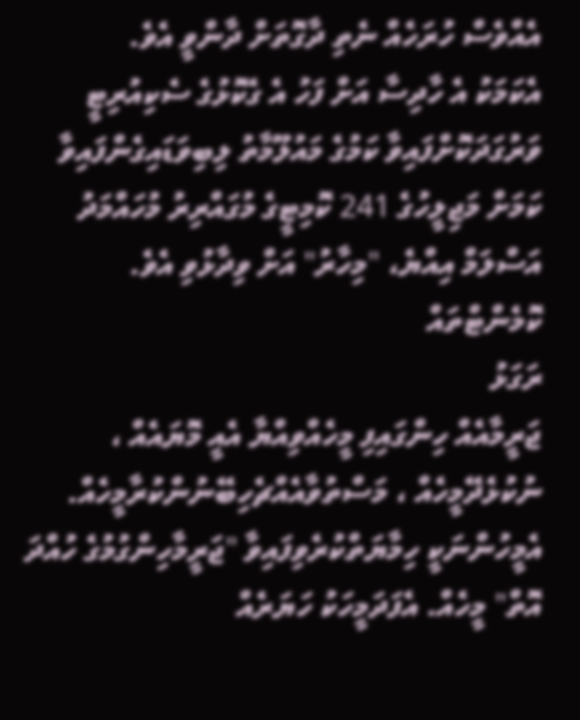އެއްވެސް ހުރަހެއް ނެތި ދާގޮތަށް ދާންވީ އެވެ.
އެކަމަކު އެ ހާދިސާ އަށް ފަހު އެ ގެކޮޅުގެ ސެކިއުރިޓީ ވަރުގަދަކޮށްފައިވާ ކަމުގެ މައުލޫމާތު ލިބިވަޑައިގެންފައިވާ ކަމަށް މަޖިލީހުގެ 241 ކޮމިޓީގެ މުގައްރިރު މުހައްމަދު އަސްލަމް އިއްޔެ، "މިހާރު" އަށް ވިދާޅުވި އެވެ.
ކޮމެންޓްތައް
ރަގަޅު
ޖަރީމާއެއް ހިންގައިފި މީހެއްވިއްޔާ އެއީ މޮޔައެއް ، ނުކުޅެދޭމީހެއް ، މަސްތުވާއެއްޗެހިބޭނުންކުރާމީހެއް. އެމީހުންނަކީ ހިމާޔަތްކުރެވިފައިވާ "ޖަރީމާހިންގުމުގެ ހުއްދަ އޮތް" މީހެއް. އެފަދަމީހަކު ހަޔަރެއް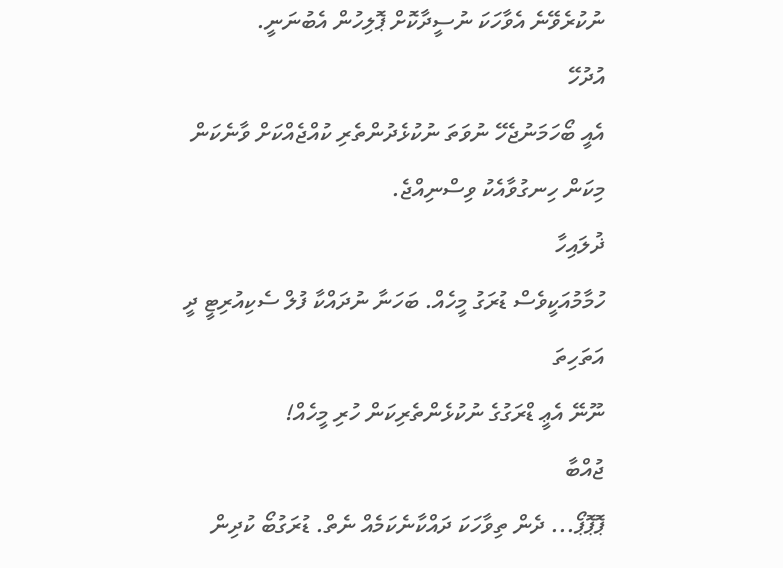ނުކުރެވޭނެ އެވާހަކަ ނުސީދާކޮށް ޕޮލިހުން އެބުނަނީ.
އުދުހޭ
އެއީ ބޯހަމަނުޖެހޭ ނުވަތަ ނުކުޅެދުންތެރި ކުއްޖެއްކަށް ވާނެކަން މިކަން ހިނގުވާއެކު ވިސްނިއްޖެ.
ޛުލައިހާ
ހުމާމުއަކީވެސް ޑުރަގު މީހެއް. ބަހަނާ ނުދައްކާ ފުލް ސެކިއުރިޓީ ދީ
އަތަހިތަ
ނޫނޭ އެޢީ ޑްރަގުގެ ނުކުޅެންތެރިކަން ހުރި މީހެއް!
ޖުއްބާ
ޕޮޕޮޕޯ... ދެން ތިވާހަކަ ދައްކާނެކަމެއް ނެތް. ޑުރަގުބޯ ކުދިން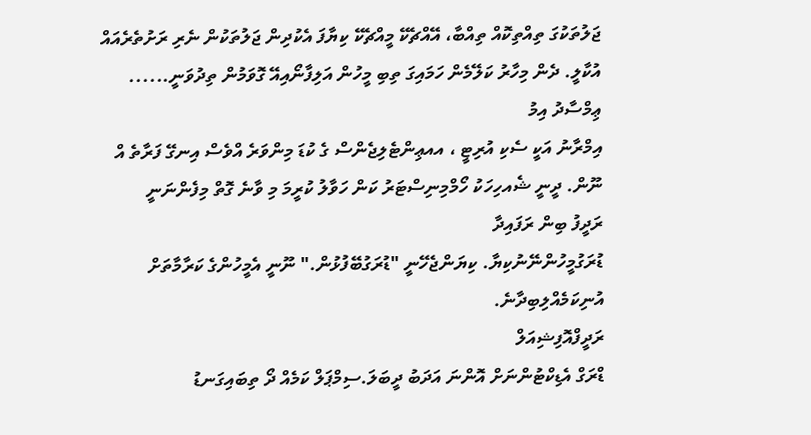ޖަލުތަކުގަ ތިއްތިކޮއް ތިއްބާ، އޭއްޗެކޭ މީއްޗެކޭ ކިޔާފަ އެކުދިން ޖަލުތަކުން ނެރި ރަށުތެރެއައް އުކާލީ. ދެން މިހާރު ކަލޭމެން ހަމައިގަ ތިބި މީހުން އަލިފާނޯއިއޭ ގޮވަމުން ތިދުވަނީ......
ޢިމްސާދު އިމު
އިމްރާނު އަކީ ސެކި އުރިޓީ ، އއޢިންޓެލިޖެންސް ގެ ކުޑަ މިންވަރެ އްވެސް އިނގޭ ފަރާތެ އް ނޫން. ދީނީ ޝެއހިހަކު ހޯމްމިނިސްޓަރު ކަން ހަވާލު ކުރީމަ މި ވާނެ ގޮތް މިފެންނަނީ
ރަދީފު ބިން ރަފައިދާ
ޑުރަގުމީހުންނޭނުކިޔާ. ކިޔަންޖެހޭނީ "ޑުރަގުބޭފުޅުން." ނޫނީ އެމީހުންގެ ކަރާމާތަށް އުނިކަމެއްލިބިދާނެ.
ރަދީފްއޮފިޝިއަލް
ޑްރަގް އެޑިކްޓުންނަށް އޮންނަ އަދަބު ދީބަލަ.ސިމްޕަލް ކަމެއް ދޯ ތިބައިގަނޑު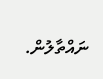ނައްތާލުން.